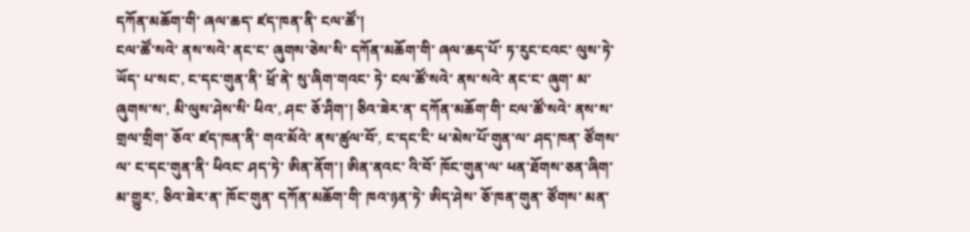དཀོན་མཆོག་གི་ ཞལ་ཆད་ ཛད་ཁན་ནི་ ངལ་ཚོ་།
ངལ་ཚོ་སའེ་ ནས་སའེ་ ནང་ང་ ཞུགས་ཅེས་སི་ དཀོན་མཆོག་གི་ ཞལ་ཆད་པོ་ ཏ་རུང་ངའང་ ལུས་ཏེ་ ཡོད་ པ་སང་, ང་དང་གུན་ནི་ ཕྲོ་ནེ་ སུ་ཞིག་གའང་ ཏེ་ ངལ་ཚོ་སའེ་ ནས་སའེ་ ནང་ང་ ཞུག་ མ་ཞུགས་ས་, མི་ལུས་ཤེས་སི་ ཕིའ་, ཤང་ ཅོ་ཤིག་། ཅིའ་ཟེར་ན་ དཀོན་མཆོག་གི་ ངལ་ཚོ་སའེ་ ནས་ས་ གྲལ་གྲིག་ ཅོའ་ ཛད་ཁན་ནི་ གའ་མོའེ་ ནས་ཚུལ་བོ་, ང་དང་ངི་ ཕ་མེས་པོ་གུན་ལ་ ཤད་ཁན་ ཙོགས་ལ་ ང་དང་གུན་ནི་ ཕིའང་ ཤད་ཏེ་ ཨིན་ནོག་། ཨིན་ནའང་ འི་བོ་ ཁོང་གུན་ལ་ ཕན་ཐོགས་ཅན་ཞིག་ མ་གྱུར་, ཅིའ་ཟེར་ན་ ཁོང་གུན་ དཀོན་མཆོག་གི་ ཁའ་ཉན་ཏེ་ ཨིད་ཤེས་ ཅོ་ཁན་གུན་ ཙོགས་ མན་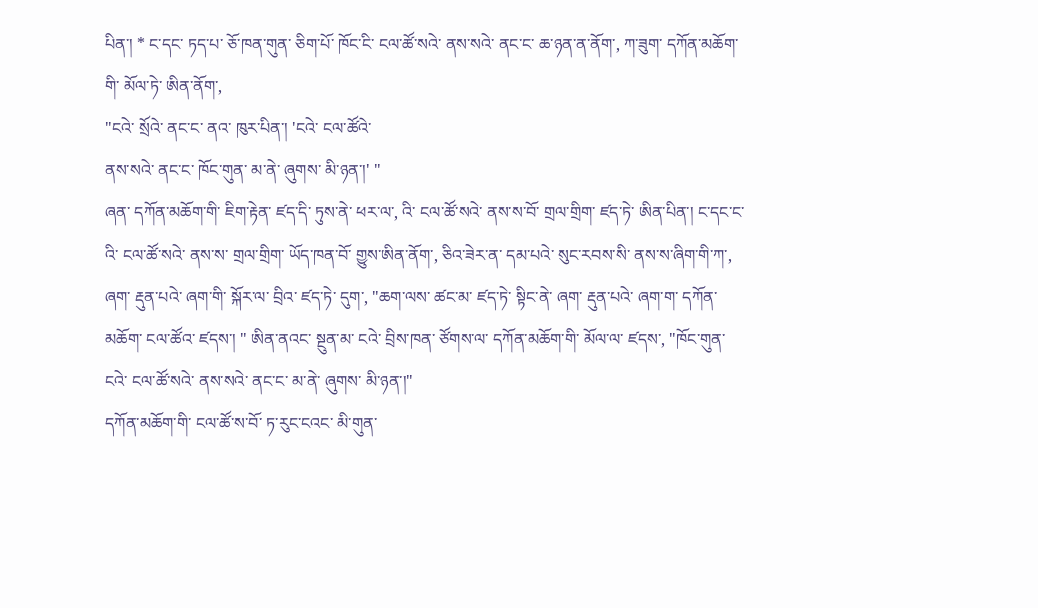པིན་། * ང་དང་ ཏད་པ་ ཅོ་ཁན་གུན་ ཅིག་པོ་ ཁོང་ངི་ ངལ་ཚོ་སའེ་ ནས་སའེ་ ནང་ང་ ཆ་ཉན་ན་ནོག་, ཀ་ཟུག་ དཀོན་མཆོག་གི་ མོལ་ཏེ་ ཨིན་ནོག་,
"ངའེ་ སྲོའེ་ ནང་ང་ ནའ་ ཁུར་པིན་། 'ངའེ་ ངལ་ཚོའེ་
ནས་སའེ་ ནང་ང་ ཁོང་གུན་ མ་ནེ་ ཞུགས་ མི་ཉན་།' "
ཞན་ དཀོན་མཆོག་གི་ ཇིག་རྟེན་ ཛད་དི་ ཏུས་ནེ་ ཕར་ལ་, འི་ ངལ་ཚོ་སའེ་ ནས་ས་བོ་ གྲལ་གྲིག་ ཛད་ཏེ་ ཨིན་པིན་། ང་དང་ང་ འི་ ངལ་ཚོ་སའེ་ ནས་ས་ གྲལ་གྲིག་ ཡོད་ཁན་བོ་ གྱུས་ཨིན་ནོག་, ཅིའ་ཟེར་ན་ དམ་པའེ་ སུང་རབས་སི་ ནས་ས་ཞིག་གི་ཀ་, ཞག་ རྡུན་པའེ་ ཞག་གི་ སྐོར་ལ་ བྲིའ་ ཛད་ཏེ་ དུག་, "ཆག་ལས་ ཚང་མ་ ཛད་ཏེ་ སྟིང་ནེ་ ཞག་ རྡུན་པའེ་ ཞག་ག་ དཀོན་མཆོག་ ངལ་ཚོའ་ ཛདས་། " ཨིན་ནའང་ སྔུན་མ་ ངའེ་ བྲིས་ཁན་ ཙོགས་ལ་ དཀོན་མཆོག་གི་ མོལ་ལ་ ཛདས་, "ཁོང་གུན་ ངའེ་ ངལ་ཚོ་སའེ་ ནས་སའེ་ ནང་ང་ མ་ནེ་ ཞུགས་ མི་ཉན་།"
དཀོན་མཆོག་གི་ ངལ་ཚོ་ས་བོ་ ཏ་རུང་ངའང་ མི་གུན་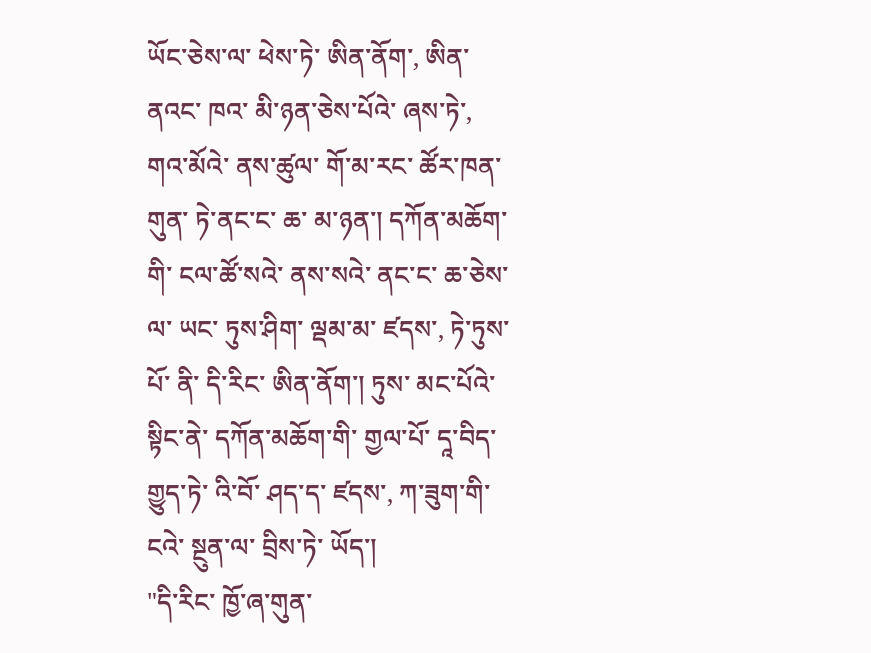ཡོང་ཅེས་ལ་ ཕེས་ཏེ་ ཨིན་ནོག་, ཨིན་ནའང་ ཁའ་ མི་ཉན་ཅེས་པོའེ་ ཞས་ཏེ་, གའ་མོའེ་ ནས་ཚུལ་ གོ་མ་རང་ ཚོར་ཁན་གུན་ ཏེ་ནང་ང་ ཆ་ མ་ཉན་། དཀོན་མཆོག་གི་ ངལ་ཚོ་སའེ་ ནས་སའེ་ ནང་ང་ ཆ་ཅེས་ལ་ ཡང་ ཏུས་ཤིག་ ལྡམ་མ་ ཛདས་, ཏེ་ཏུས་པོ་ ནི་ དི་རིང་ ཨིན་ནོག་། ཏུས་ མང་པོའེ་ སྟིང་ནེ་ དཀོན་མཆོག་གི་ གྱལ་པོ་ དཱ་བིད་ གྱུད་ཏེ་ འི་བོ་ ཤད་ད་ ཛདས་, ཀ་ཟུག་གི་ ངའེ་ སྔུན་ལ་ བྲིས་ཏེ་ ཡོད་།
"དི་རིང་ ཁྱོ་ཞ་གུན་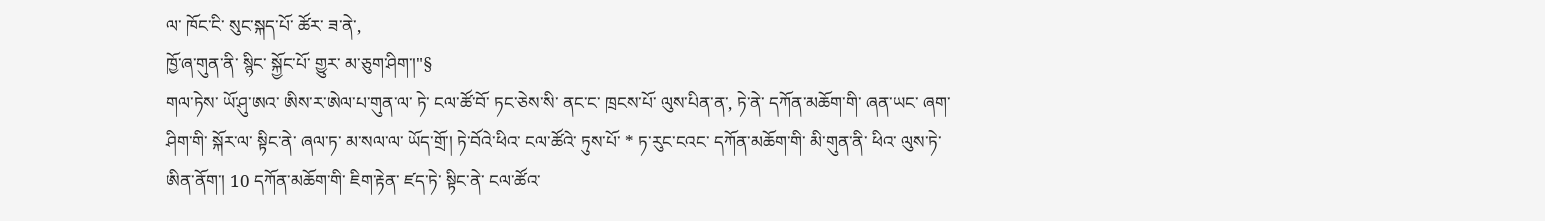ལ་ ཁོང་ངི་ སུང་སྐད་པོ་ ཚོར་ ཟ་ནེ་,
ཁྱོ་ཞ་གུན་ནི་ སྙིང་ སྐྱོང་པོ་ གྱུར་ མ་ཅུག་ཤིག་།"§
གལ་ཏེས་ ཡོ་ཤུ་ཨའ་ ཨིས་ར་ཨེལ་པ་གུན་ལ་ ཏེ་ ངལ་ཚོ་བོ་ ཏང་ཅེས་སི་ ནང་ང་ ཁྲངས་པོ་ ལུས་པིན་ན་, ཏེ་ནེ་ དཀོན་མཆོག་གི་ ཞན་ཡང་ ཞག་ཤིག་གི་ སྐོར་ལ་ སྟིང་ནེ་ ཞལ་ཏ་ མ་སལ་ལ་ ཡོད་གྲོ་། ཏེ་བོའེ་ཕིའ་ ངལ་ཚོའེ་ ཏུས་པོ་ * ཏ་རུང་ངའང་ དཀོན་མཆོག་གི་ མི་གུན་ནི་ ཕིའ་ ལུས་ཏེ་ ཨིན་ནོག་། 10 དཀོན་མཆོག་གི་ ཇིག་རྟེན་ ཛད་ཏེ་ སྟིང་ནེ་ ངལ་ཚོའ་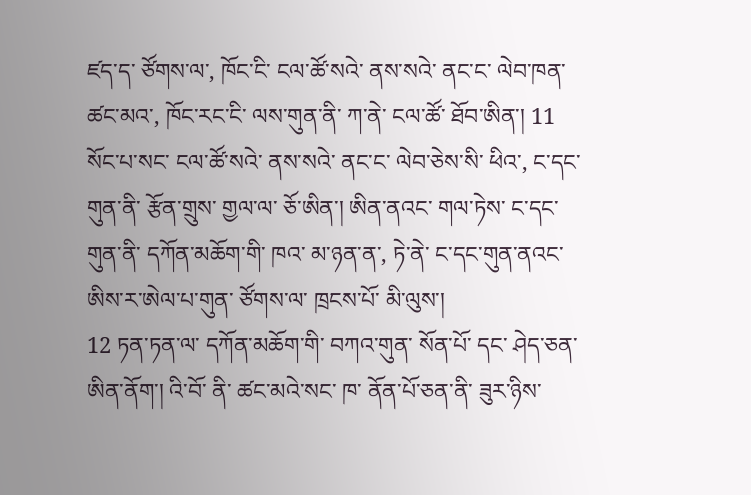ཛད་ད་ ཙོགས་ལ་, ཁོང་ངི་ ངལ་ཚོ་སའེ་ ནས་སའེ་ ནང་ང་ ལེབ་ཁན་ ཚང་མའ་, ཁོང་རང་ངི་ ལས་གུན་ནི་ ཀ་ནེ་ ངལ་ཚོ་ ཐོབ་ཨིན་། 11 སོང་པ་སང་ ངལ་ཚོ་སའེ་ ནས་སའེ་ ནང་ང་ ལེབ་ཅེས་སི་ ཕིའ་, ང་དང་གུན་ནི་ རྩོན་གྲུས་ གྱལ་ལ་ ཅོ་ཨིན་། ཨིན་ནའང་ གལ་ཏེས་ ང་དང་གུན་ནི་ དཀོན་མཆོག་གི་ ཁའ་ མ་ཉན་ན་, ཏེ་ནེ་ ང་དང་གུན་ནའང་ ཨིས་ར་ཨེལ་པ་གུན་ ཙོགས་ལ་ ཁྲངས་པོ་ མི་ལུས་།
12 ཏན་ཏན་ལ་ དཀོན་མཆོག་གི་ བཀའ་གུན་ སོན་པོ་ དང་ ཤེད་ཅན་ ཨིན་ནོག་། འི་བོ་ ནི་ ཚང་མའེ་སང་ ཁ་ ནོན་པོ་ཅན་ནི་ ཟུར་ཉིས་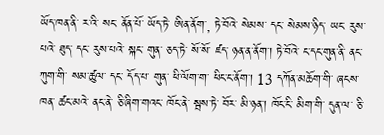ཡོད་ཁན་ནི་ ར་འི་ སང་ ནོན་པོ་ ཡོད་ཏེ་ ཨིན་ནོག་, ཏེ་བོའེ་ སེམས་ དང་ སེམས་ཉིད་ ཡང་ རུས་པའེ་ ཐུད་ དང་ རུས་པའེ་ སྐང་ གུན་ ཅད་ཏེ་ སོ་སོ་ ཛད་ ཉན་ན་ནོག་། ཏེ་བོའེ་ ང་དང་གུན་ནི་ ནང་ཀུག་གི་ སམ་ཚུལ་ དང་ དོད་པ་ གུན་ ཕི་ལོག་ག་ ཕིང་ང་ནོག་། 13 དཀོན་མཆོག་གི་ ཞངས་ཁན་ ཚང་མའེ་ ནང་ནེ་ ཅི་ཞིག་གའང་ ཁོང་ནེ་ སྦས་ཏེ་ བོར་ མི་ཉན་། ཁོང་ངི་ མིག་གི་ དུན་ལ་ ཅི་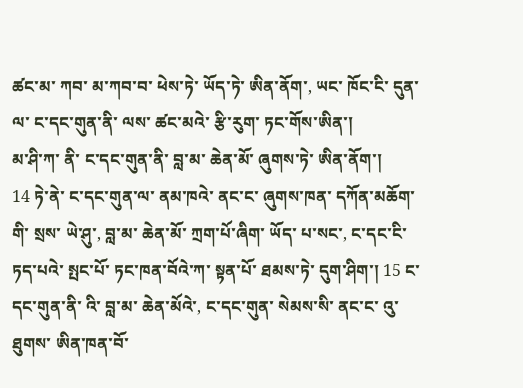ཚང་མ་ ཀབ་ མ་ཀབ་བ་ ཕེས་ཏེ་ ཡོད་ཏེ་ ཨིན་ནོག་, ཡང་ ཁོང་ངི་ དུན་ལ་ ང་དང་གུན་ནི་ ལས་ ཚང་མའེ་ རྩི་རུག་ ཏང་གོས་ཨིན་།
མ་ཤི་ཀ་ ནི་ ང་དང་གུན་ནི་ བླ་མ་ ཆེན་མོ་ ཞུགས་ཏེ་ ཨིན་ནོག་།
14 ཏེ་ནེ་ ང་དང་གུན་ལ་ ནམ་ཁའེ་ ནང་ང་ ཞུགས་ཁན་ དཀོན་མཆོག་གི་ སྲས་ ཡེ་ཤུ་, བླ་མ་ ཆེན་མོ་ ཀྲག་པོ་ཞིག་ ཡོད་ པ་སང་, ང་དང་ངི་ ཏད་པའེ་ སྤང་པོ་ ཏང་ཁན་བོའེ་ཀ་ སྟན་པོ་ ཐམས་ཏེ་ དུག་ཤིག་། 15 ང་དང་གུན་ནི་ འི་ བླ་མ་ ཆེན་མོའེ་, ང་དང་གུན་ སེམས་སི་ ནང་ང་ འུ་ཐུགས་ ཨིན་ཁན་བོ་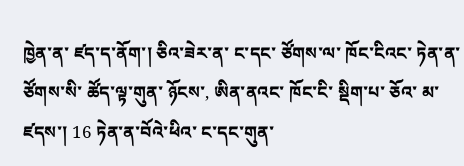ཁྱེན་ན་ ཛད་ད་ནོག་། ཅིའ་ཟེར་ན་ ང་དང་ ཙོགས་ལ་ ཁོང་ངིའང་ ཏེན་ན་ ཙོགས་སི་ ཚོད་ལྟ་གུན་ ཉོངས་, ཨིན་ནའང་ ཁོང་ངི་ སྡིག་པ་ ཅོའ་ མ་ཛདས་། 16 ཏེན་ན་བོའེ་ཕིའ་ ང་དང་གུན་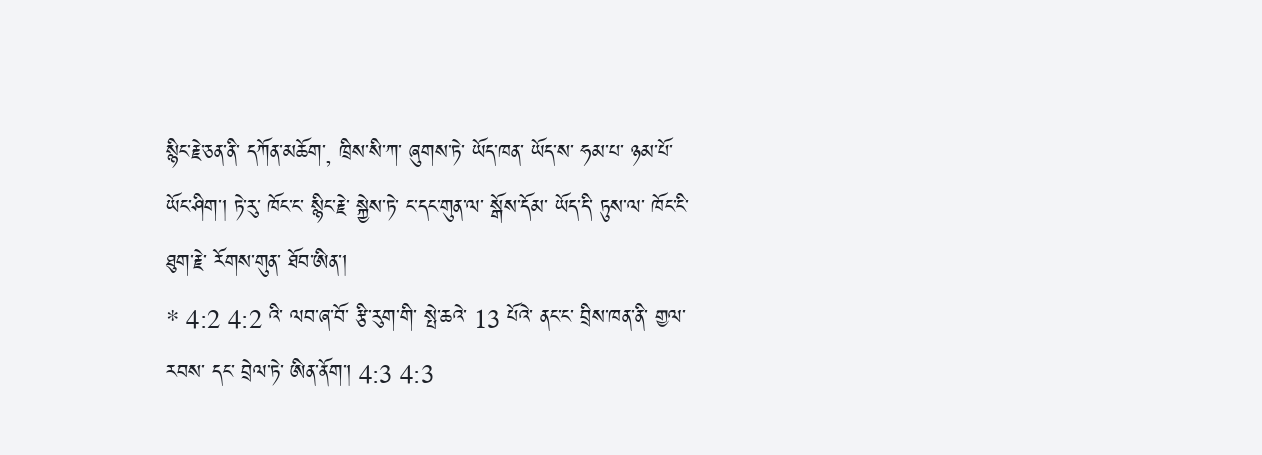སྙིང་རྗེ་ཅན་ནི་ དཀོན་མཆོག་, ཁྲིས་སི་ཀ་ ཞུགས་ཏེ་ ཡོད་ཁན་ ཡོད་ས་ ཧམ་པ་ ཉམ་པོ་ ཡོང་ཤིག་། ཏེ་རུ་ ཁོང་ང་ སྙིང་རྗེ་ སྐྱེས་ཏེ་ ང་དང་གུན་ལ་ སྒོས་དོམ་ ཡོད་དི་ ཏུས་ལ་ ཁོང་ངི་ ཐུག་རྗེ་ རོགས་གུན་ ཐོབ་ཨིན་།
* 4:2 4:2 འི་ ལབ་ཞ་བོ་ རྩི་རུག་གི་ སྤེ་ཆའེ་ 13 པོའེ་ ནང་ང་ བྲིས་ཁན་ནི་ གྱལ་རབས་ དང་ བྲེལ་ཏེ་ ཨིན་ནོག་། 4:3 4:3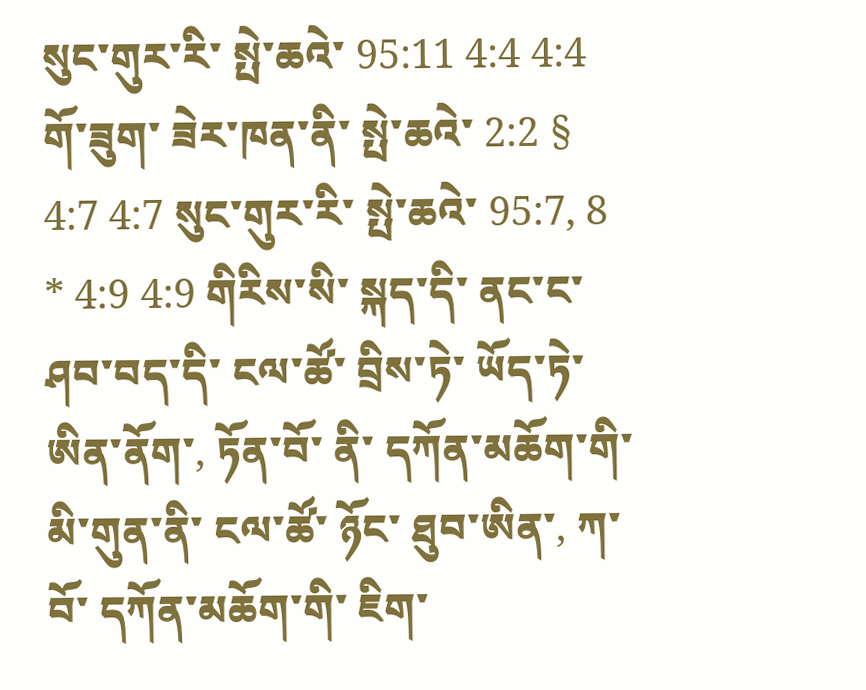སུང་གུར་རི་ སྤེ་ཆའེ་ 95:11 4:4 4:4 གོ་ཟུག་ ཟེར་ཁན་ནི་ སྤེ་ཆའེ་ 2:2 § 4:7 4:7 སུང་གུར་རི་ སྤེ་ཆའེ་ 95:7, 8 * 4:9 4:9 གིརིས་སི་ སྐད་དི་ ནང་ང་ ཤབ་བད་དི་ ངལ་ཚོ་ བྲིས་ཏེ་ ཡོད་ཏེ་ ཨིན་ནོག་, ཏོན་བོ་ ནི་ དཀོན་མཆོག་གི་ མི་གུན་ནི་ ངལ་ཚོ་ ཉོང་ ཐུབ་ཨིན་, ཀ་བོ་ དཀོན་མཆོག་གི་ ཇིག་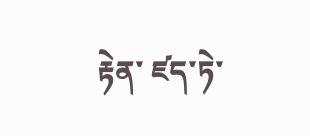རྟེན་ ཛད་ཏེ་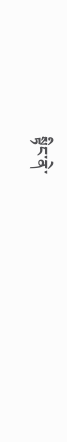སྟིང་ནེ་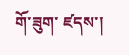གོ་ཟུག་ ཛདས་།